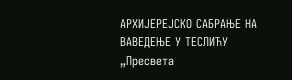АРХИЈЕРЕЈСКО САБРАЊЕ НА ВАВЕДЕЊЕ У ТЕСЛИЋУ
„Пресвета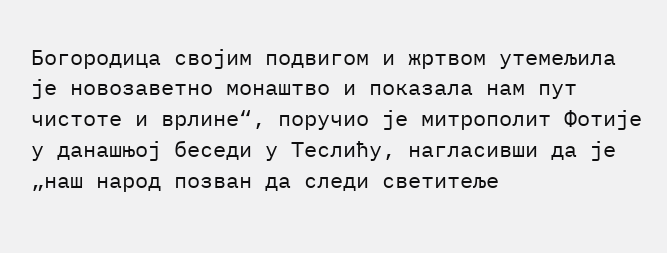Богородица својим подвигом и жртвом утемељила је новозаветно монаштво и показала нам пут чистоте и врлине“, поручио је митрополит Фотије у данашњој беседи у Теслићу, нагласивши да је „наш народ позван да следи светитеље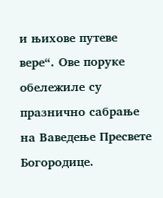и њихове путеве вере“. Ове поруке обележиле су празнично сабрање на Ваведење Пресвете Богородице.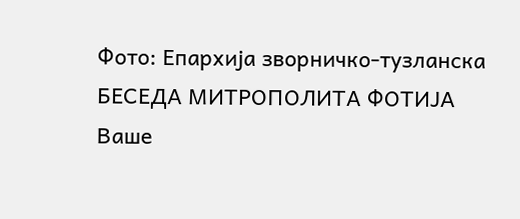Фото: Епархија зворничко-тузланска
БЕСЕДА МИТРОПОЛИТА ФОТИЈА
Ваше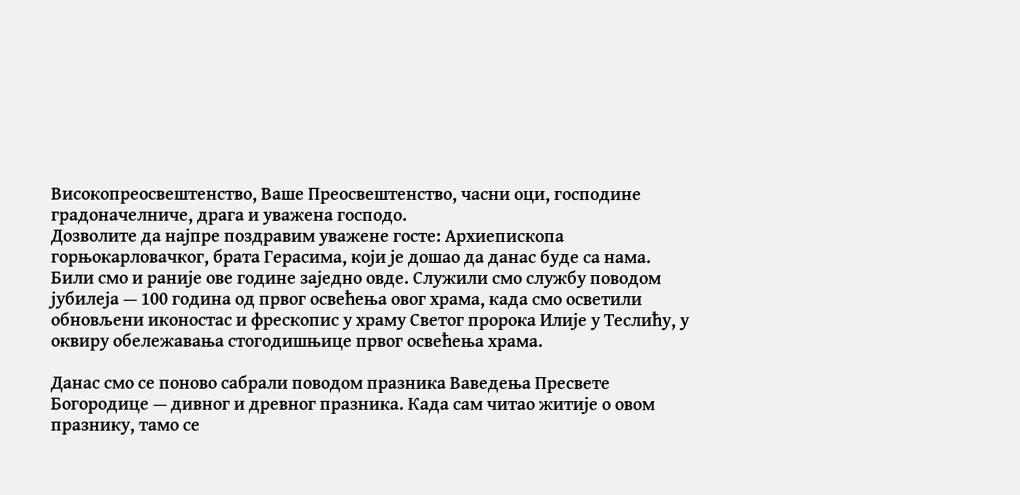Високопреосвештенство, Ваше Преосвештенство, часни оци, господине градоначелниче, драга и уважена господо.
Дозволите да најпре поздравим уважене госте: Архиепископа горњокарловачког, брата Герасима, који је дошао да данас буде са нама. Били смо и раније ове године заједно овде. Служили смо службу поводом јубилеја — 100 година од првог освећења овог храма, када смо осветили обновљени иконостас и фрескопис у храму Светог пророка Илије у Теслићу, у оквиру обележавања стогодишњице првог освећења храма.

Данас смо се поново сабрали поводом празника Ваведења Пресвете Богородице — дивног и древног празника. Када сам читао житије о овом празнику, тамо се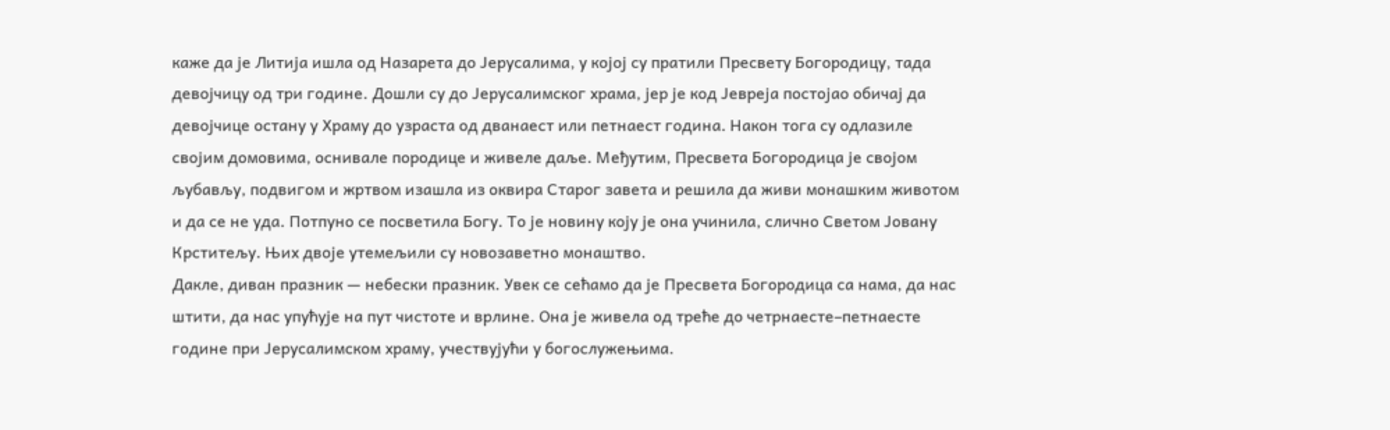каже да је Литија ишла од Назарета до Јерусалима, у којој су пратили Пресвету Богородицу, тада девојчицу од три године. Дошли су до Јерусалимског храма, јер је код Јевреја постојао обичај да девојчице остану у Храму до узраста од дванаест или петнаест година. Након тога су одлазиле својим домовима, оснивале породице и живеле даље. Међутим, Пресвета Богородица је својом љубављу, подвигом и жртвом изашла из оквира Старог завета и решила да живи монашким животом и да се не уда. Потпуно се посветила Богу. То је новину коју је она учинила, слично Светом Јовану Крститељу. Њих двоје утемељили су новозаветно монаштво.
Дакле, диван празник — небески празник. Увек се сећамо да је Пресвета Богородица са нама, да нас штити, да нас упућује на пут чистоте и врлине. Она је живела од треће до четрнаесте–петнаесте године при Јерусалимском храму, учествујући у богослужењима.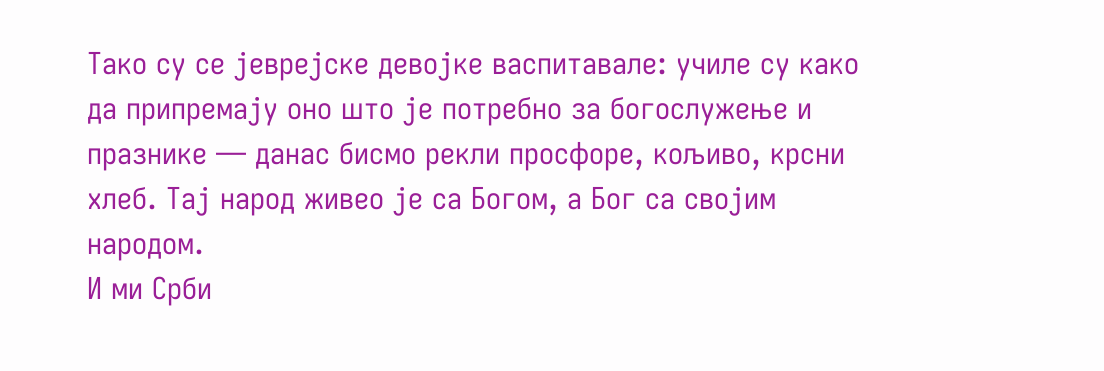Тако су се јеврејске девојке васпитавале: училе су како да припремају оно што је потребно за богослужење и празнике — данас бисмо рекли просфоре, кољиво, крсни хлеб. Тај народ живео је са Богом, а Бог са својим народом.
И ми Срби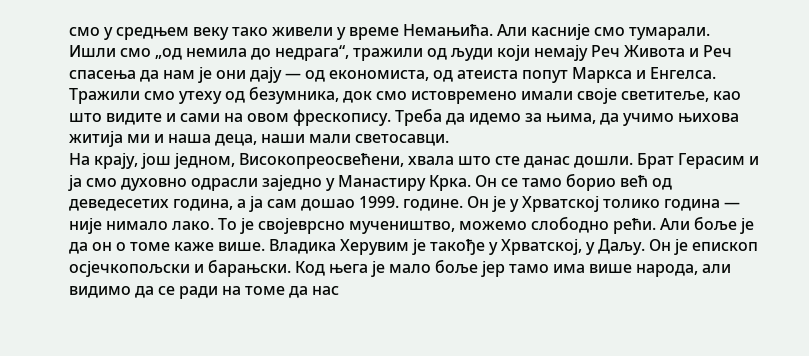смо у средњем веку тако живели у време Немањића. Али касније смо тумарали. Ишли смо „од немила до недрага“, тражили од људи који немају Реч Живота и Реч спасења да нам је они дају — од економиста, од атеиста попут Маркса и Енгелса. Тражили смо утеху од безумника, док смо истовремено имали своје светитеље, као што видите и сами на овом фрескопису. Треба да идемо за њима, да учимо њихова житија ми и наша деца, наши мали светосавци.
На крају, још једном, Високопреосвећени, хвала што сте данас дошли. Брат Герасим и ја смо духовно одрасли заједно у Манастиру Крка. Он се тамо борио већ од деведесетих година, а ја сам дошао 1999. године. Он је у Хрватској толико година — није нимало лако. То је својеврсно мучеништво, можемо слободно рећи. Али боље је да он о томе каже више. Владика Херувим је такође у Хрватској, у Даљу. Он је епископ осјечкопољски и барањски. Код њега је мало боље јер тамо има више народа, али видимо да се ради на томе да нас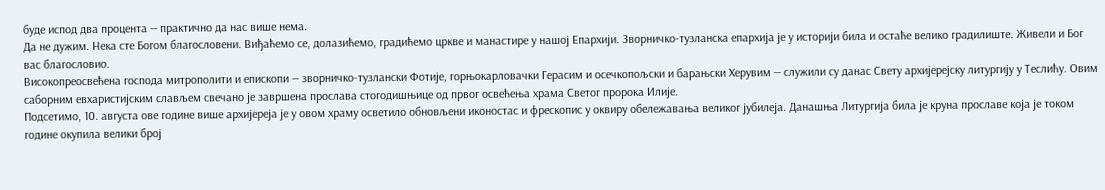буде испод два процента — практично да нас више нема.
Да не дужим. Нека сте Богом благословени. Виђаћемо се, долазићемо, градићемо цркве и манастире у нашој Епархији. Зворничко-тузланска епархија је у историји била и остаће велико градилиште. Живели и Бог вас благословио.
Високопреосвећена господа митрополити и епископи — зворничко-тузлански Фотије, горњокарловачки Герасим и осечкопољски и барањски Херувим — служили су данас Свету архијерејску литургију у Теслићу. Овим саборним евхаристијским слављем свечано је завршена прослава стогодишњице од првог освећења храма Светог пророка Илије.
Подсетимо, 10. августа ове године више архијереја је у овом храму осветило обновљени иконостас и фрескопис у оквиру обележавања великог јубилеја. Данашња Литургија била је круна прославе која је током године окупила велики број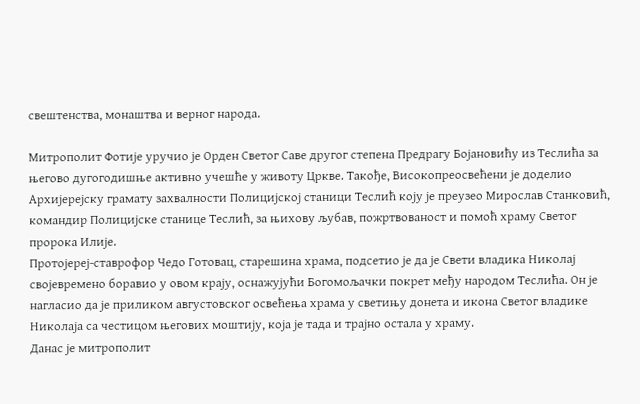свештенства, монаштва и верног народа.

Митрополит Фотије уручио је Орден Светог Саве другог степена Предрагу Бојановићу из Теслића за његово дугогодишње активно учешће у животу Цркве. Такође, Високопреосвећени је доделио Архијерејску грамату захвалности Полицијској станици Теслић коју је преузео Мирослав Станковић, командир Полицијске станице Теслић, за њихову љубав, пожртвованост и помоћ храму Светог пророка Илије.
Протојереј-ставрофор Чедо Готовац, старешина храма, подсетио је да је Свети владика Николај својевремено боравио у овом крају, оснажујући Богомољачки покрет међу народом Теслића. Он је нагласио да је приликом августовског освећења храма у светињу донета и икона Светог владике Николаја са честицом његових моштију, која је тада и трајно остала у храму.
Данас је митрополит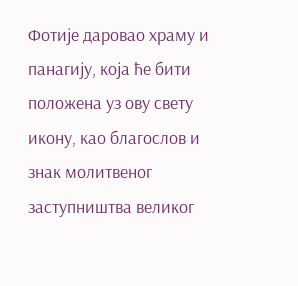Фотије даровао храму и панагију, која ће бити положена уз ову свету икону, као благослов и знак молитвеног заступништва великог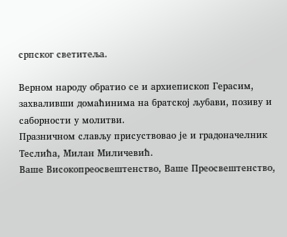српског светитеља.

Верном народу обратио се и архиепископ Герасим, захваливши домаћинима на братској љубави, позиву и саборности у молитви.
Празничном слављу присуствовао је и градоначелник Теслића, Милан Миличевић.
Ваше Високопреосвештенство, Ваше Преосвештенство,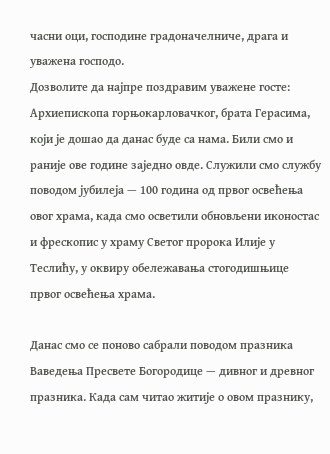часни оци, господине градоначелниче, драга и уважена господо.
Дозволите да најпре поздравим уважене госте: Архиепископа горњокарловачког, брата Герасима, који је дошао да данас буде са нама. Били смо и раније ове године заједно овде. Служили смо службу поводом јубилеја — 100 година од првог освећења овог храма, када смо осветили обновљени иконостас и фрескопис у храму Светог пророка Илије у Теслићу, у оквиру обележавања стогодишњице првог освећења храма.

Данас смо се поново сабрали поводом празника Ваведења Пресвете Богородице — дивног и древног празника. Када сам читао житије о овом празнику,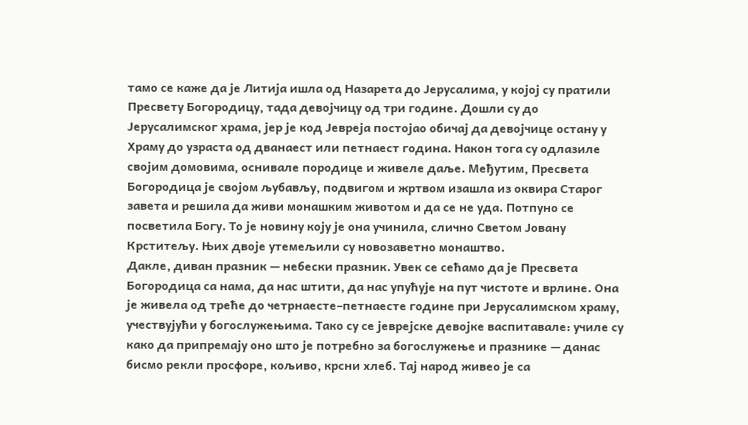тамо се каже да је Литија ишла од Назарета до Јерусалима, у којој су пратили Пресвету Богородицу, тада девојчицу од три године. Дошли су до Јерусалимског храма, јер је код Јевреја постојао обичај да девојчице остану у Храму до узраста од дванаест или петнаест година. Након тога су одлазиле својим домовима, оснивале породице и живеле даље. Међутим, Пресвета Богородица је својом љубављу, подвигом и жртвом изашла из оквира Старог завета и решила да живи монашким животом и да се не уда. Потпуно се посветила Богу. То је новину коју је она учинила, слично Светом Јовану Крститељу. Њих двоје утемељили су новозаветно монаштво.
Дакле, диван празник — небески празник. Увек се сећамо да је Пресвета Богородица са нама, да нас штити, да нас упућује на пут чистоте и врлине. Она је живела од треће до четрнаесте–петнаесте године при Јерусалимском храму, учествујући у богослужењима. Тако су се јеврејске девојке васпитавале: училе су како да припремају оно што је потребно за богослужење и празнике — данас бисмо рекли просфоре, кољиво, крсни хлеб. Тај народ живео је са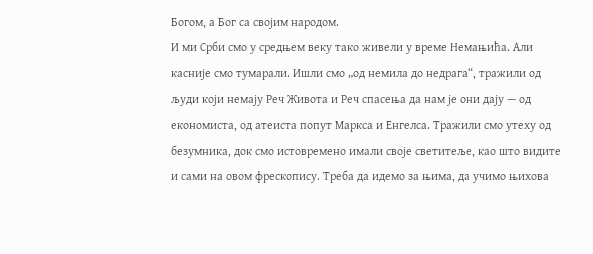Богом, а Бог са својим народом.
И ми Срби смо у средњем веку тако живели у време Немањића. Али касније смо тумарали. Ишли смо „од немила до недрага“, тражили од људи који немају Реч Живота и Реч спасења да нам је они дају — од економиста, од атеиста попут Маркса и Енгелса. Тражили смо утеху од безумника, док смо истовремено имали своје светитеље, као што видите и сами на овом фрескопису. Треба да идемо за њима, да учимо њихова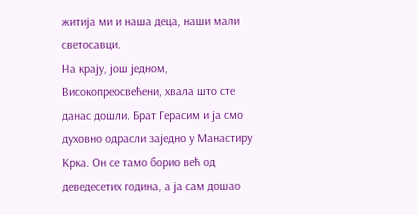житија ми и наша деца, наши мали светосавци.
На крају, још једном, Високопреосвећени, хвала што сте данас дошли. Брат Герасим и ја смо духовно одрасли заједно у Манастиру Крка. Он се тамо борио већ од деведесетих година, а ја сам дошао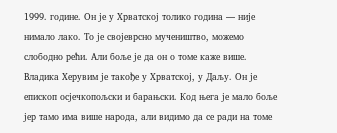1999. године. Он је у Хрватској толико година — није нимало лако. То је својеврсно мучеништво, можемо слободно рећи. Али боље је да он о томе каже више. Владика Херувим је такође у Хрватској, у Даљу. Он је епископ осјечкопољски и барањски. Код њега је мало боље јер тамо има више народа, али видимо да се ради на томе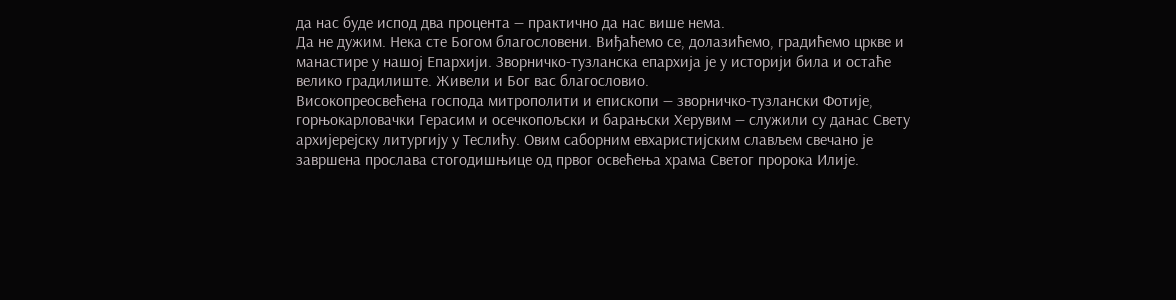да нас буде испод два процента — практично да нас више нема.
Да не дужим. Нека сте Богом благословени. Виђаћемо се, долазићемо, градићемо цркве и манастире у нашој Епархији. Зворничко-тузланска епархија је у историји била и остаће велико градилиште. Живели и Бог вас благословио.
Високопреосвећена господа митрополити и епископи — зворничко-тузлански Фотије, горњокарловачки Герасим и осечкопољски и барањски Херувим — служили су данас Свету архијерејску литургију у Теслићу. Овим саборним евхаристијским слављем свечано је завршена прослава стогодишњице од првог освећења храма Светог пророка Илије.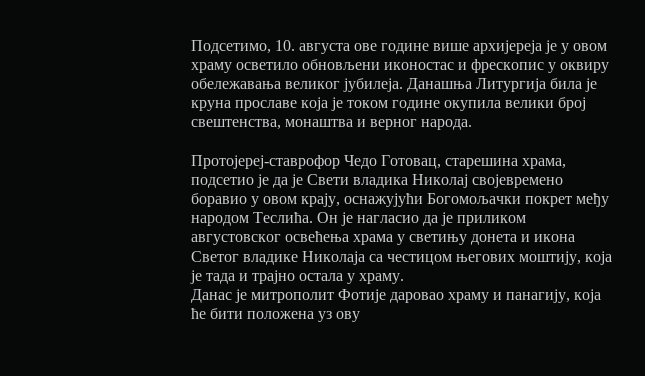Подсетимо, 10. августа ове године више архијереја је у овом храму осветило обновљени иконостас и фрескопис у оквиру обележавања великог јубилеја. Данашња Литургија била је круна прославе која је током године окупила велики број свештенства, монаштва и верног народа.

Протојереј-ставрофор Чедо Готовац, старешина храма, подсетио је да је Свети владика Николај својевремено боравио у овом крају, оснажујући Богомољачки покрет међу народом Теслића. Он је нагласио да је приликом августовског освећења храма у светињу донета и икона Светог владике Николаја са честицом његових моштију, која је тада и трајно остала у храму.
Данас је митрополит Фотије даровао храму и панагију, која ће бити положена уз ову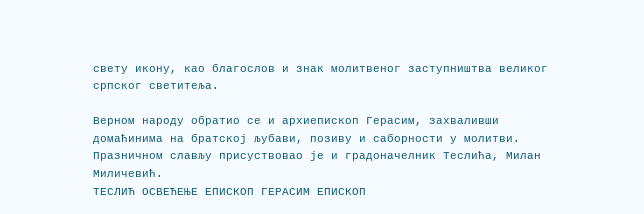свету икону, као благослов и знак молитвеног заступништва великог српског светитеља.

Верном народу обратио се и архиепископ Герасим, захваливши домаћинима на братској љубави, позиву и саборности у молитви.
Празничном слављу присуствовао је и градоначелник Теслића, Милан Миличевић.
ТЕСЛИЋ ОСВЕЋЕЊЕ ЕПИСКОП ГЕРАСИМ ЕПИСКОП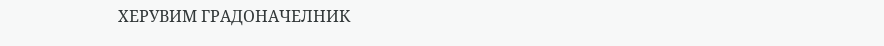ХЕРУВИМ ГРАДОНАЧЕЛНИК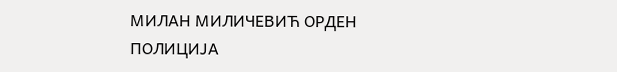МИЛАН МИЛИЧЕВИЋ ОРДЕН ПОЛИЦИЈА